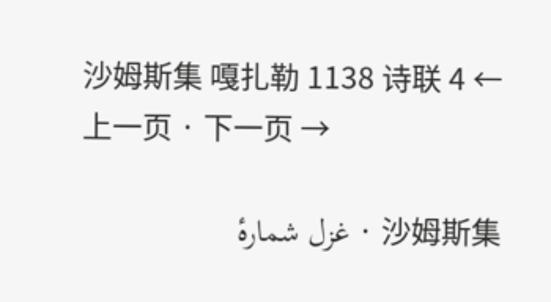沙姆斯集 嘎扎勒 1138 诗联 4 ← 上一页 · 下一页 →

沙姆斯集 · غزل شمارهٔ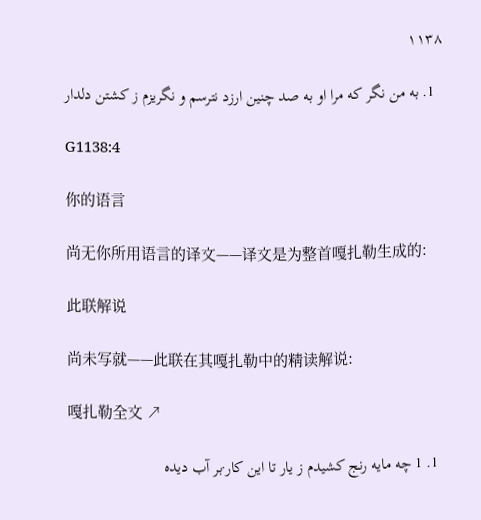۱۱۳۸

  1. به من نگر که مرا او به صد چنین ارزد نترسم و نگریزم ز کشتن دلدار

G1138:4

你的语言

尚无你所用语言的译文——译文是为整首嘎扎勒生成的:

此联解说

尚未写就——此联在其嘎扎勒中的精读解说:

嘎扎勒全文 ↗

  1. 1 چه مایه رنج کشیدم ز یار تا این کار·بر آب دیده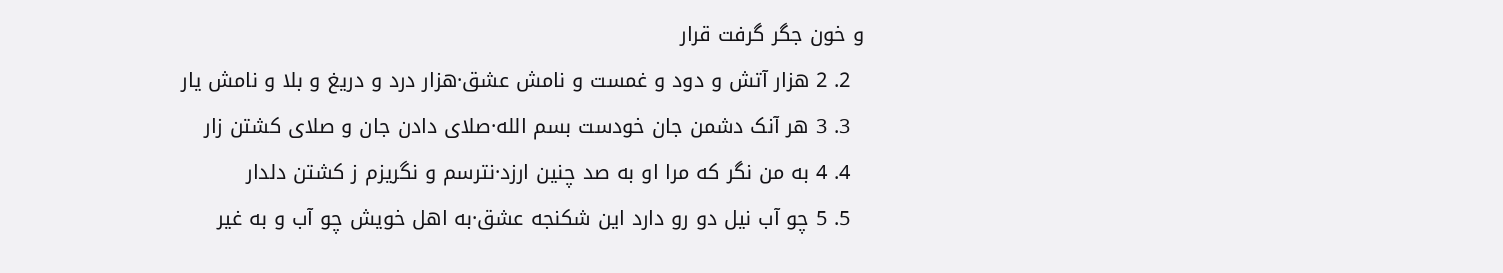و خون جگر گرفت قرار
  2. 2 هزار آتش و دود و غمست و نامش عشق·هزار درد و دریغ و بلا و نامش یار
  3. 3 هر آنک دشمن جان خودست بسم الله·صلای دادن جان و صلای کشتن زار
  4. 4 به من نگر که مرا او به صد چنین ارزد·نترسم و نگریزم ز کشتن دلدار
  5. 5 چو آب نیل دو رو دارد این شکنجه عشق·به اهل خویش چو آب و به غیر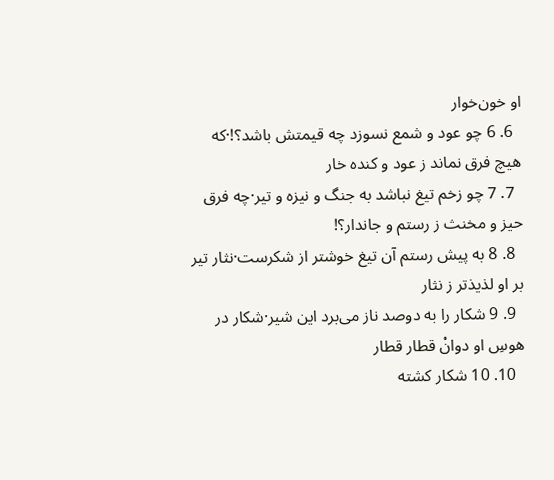او خون‌خوار
  6. 6 چو عود و شمع نسوزد چه قیمتش باشد‌؟!·که هیچ فرق نماند ز عود و کنده خار
  7. 7 چو زخم تیغ نباشد به جنگ و نیزه و تیر·چه فرق حیز و مخنث ز رستم و جاندار‌‌؟!
  8. 8 به پیش رستم آن تیغ خوشتر از شکرست·نثار تیر بر او لذیذتر ز نثار
  9. 9 شکار را به دوصد ناز می‌برد این شیر·شکار در هوسِ او دوانْ قطار قطار
  10. 10 شکار کشته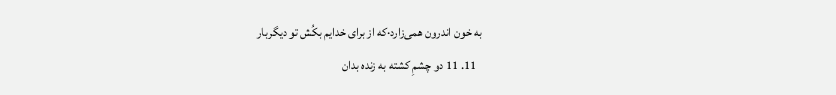به خون اندرون همی‌زارد·که از برای خدایم بکُش تو دیگربار
  11. 11 دو چشمِ کشته به زنده بدان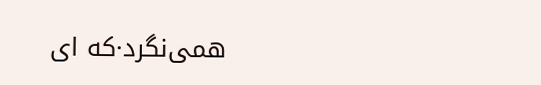همی‌نگرد·که ای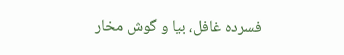فسرده غافل، بیا و گوش مخار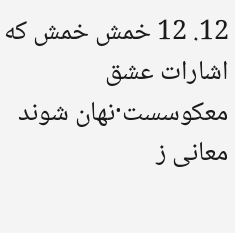12. 12 خمش خمش که اشارات عشق معکوسست·نهان شوند معانی ز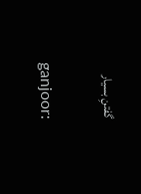گفتنِ بسیار

ganjoor: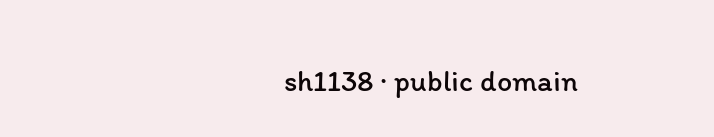sh1138 · public domain